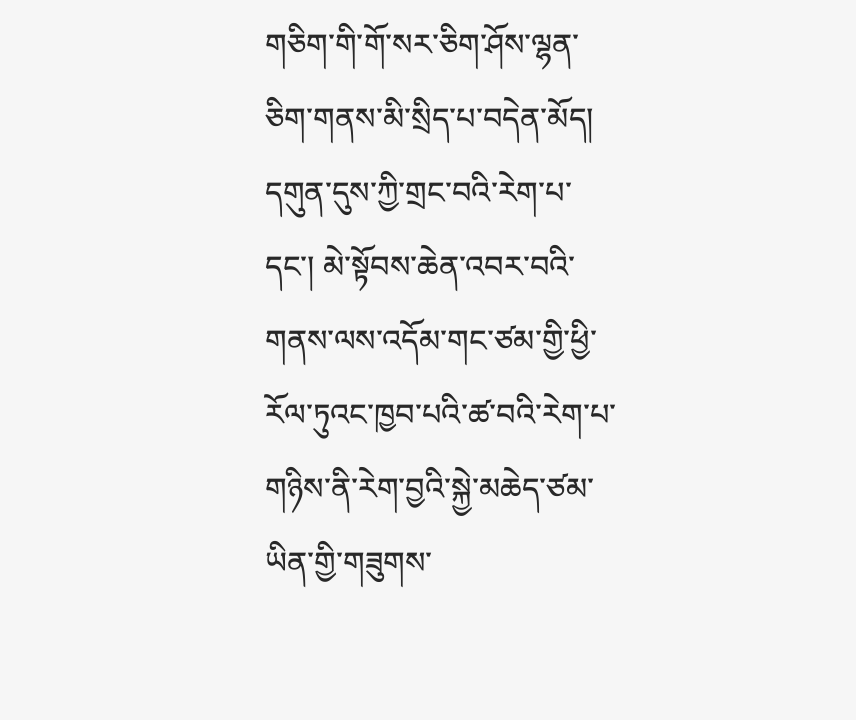གཅིག་གི་གོ་སར་ཅིག་ཤོས་ལྷན་ཅིག་གནས་མི་སྲིད་པ་བདེན་མོད། དགུན་དུས་ཀྱི་གྲང་བའི་རེག་པ་དང་། མེ་སྟོབས་ཆེན་འབར་བའི་གནས་ལས་འདོམ་གང་ཙམ་གྱི་ཕྱི་རོལ་ཏུའང་ཁྱབ་པའི་ཚ་བའི་རེག་པ་གཉིས་ནི་རེག་བྱའི་སྐྱེ་མཆེད་ཙམ་ཡིན་གྱི་གཟུགས་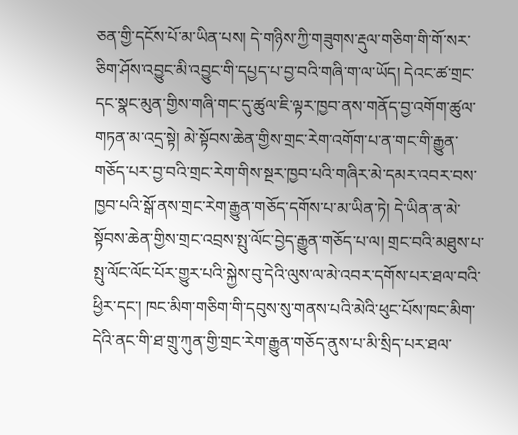ཅན་གྱི་དངོས་པོ་མ་ཡིན་པས། དེ་གཉིས་ཀྱི་གཟུགས་རྡུལ་གཅིག་གི་གོ་སར་ཅིག་ཤོས་འབྱུང་མི་འབྱུང་གི་དཔྱད་པ་བྱ་བའི་གཞི་ག་ལ་ཡོད། དེའང་ཚ་གྲང་དང་སྣང་མུན་གྱིས་གཞི་གང་དུ་ཚུལ་ཇི་ལྟར་ཁྱབ་ནས་གནོད་བྱ་འགོག་ཚུལ་གཏན་མ་འདྲ་སྟེ། མེ་སྟོབས་ཆེན་གྱིས་གྲང་རེག་འགོག་པ་ན་གང་གི་རྒྱུན་གཅོད་པར་བྱ་བའི་གྲང་རེག་གིས་སྔར་ཁྱབ་པའི་གཞིར་མེ་དམར་འབར་བས་ཁྱབ་པའི་སྒོ་ནས་གྲང་རེག་རྒྱུན་གཅོད་དགོས་པ་མ་ཡིན་ཏེ། དེ་ཡིན་ན་མེ་སྟོབས་ཆེན་གྱིས་གྲང་འབྲས་སྤུ་ལོང་བྱེད་རྒྱུན་གཅོད་པ་ལ། གྲང་བའི་མཐུས་པ་སྤུ་ལོང་ལོང་པོར་གྱུར་པའི་སྐྱེས་བུ་དེའི་ལུས་ལ་མེ་འབར་དགོས་པར་ཐལ་བའི་ཕྱིར་དང་། ཁང་མིག་གཅིག་གི་དབུས་སུ་གནས་པའི་མེའི་ཕུང་པོས་ཁང་མིག་དེའི་ནང་གི་ཐ་གྲུ་ཀུན་གྱི་གྲང་རེག་རྒྱུན་གཅོད་ནུས་པ་མི་སྲིད་པར་ཐལ་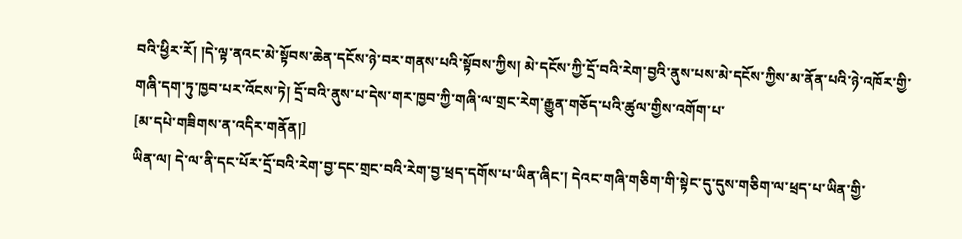བའི་ཕྱིར་རོ། །དེ་ལྟ་ནའང་མེ་སྟོབས་ཆེན་དངོས་ཉེ་བར་གནས་པའི་སྟོབས་ཀྱིས། མེ་དངོས་ཀྱི་དྲོ་བའི་རེག་བྱའི་ནུས་པས་མེ་དངོས་ཀྱིས་མ་ནོན་པའི་ཉེ་འཁོར་གྱི་གཞི་དག་ཏུ་ཁྱབ་པར་འོངས་ཏེ། དྲོ་བའི་ནུས་པ་དེས་གར་ཁྱབ་ཀྱི་གཞི་ལ་གྲང་རེག་རྒྱུན་གཅོད་པའི་ཚུལ་གྱིས་འགོག་པ་
[མ་དཔེ་གཟིགས་ན་འདིར་གནོན།]
ཡིན་ལ། དེ་ལ་ནི་དང་པོར་དྲོ་བའི་རེག་བྱ་དང་གྲང་བའི་རེག་བྱ་ཕྲད་དགོས་པ་ཡིན་ཞིང་། དེའང་གཞི་གཅིག་གི་སྟེང་དུ་དུས་གཅིག་ལ་ཕྲད་པ་ཡིན་གྱི་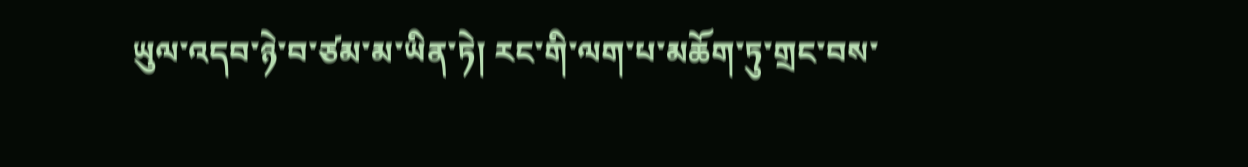ཡུལ་འདབ་ཉེ་བ་ཙམ་མ་ཡིན་ཏེ། རང་གི་ལག་པ་མཆོག་ཏུ་གྲང་བས་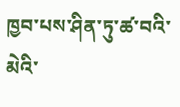ཁྱབ་པས་ཤིན་ཏུ་ཚ་བའི་མེའི་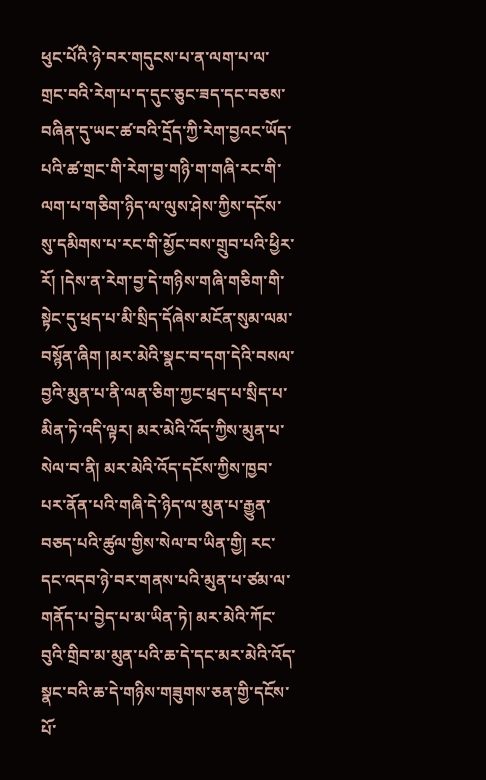ཕུང་པོའི་ཉེ་བར་གདུངས་པ་ན་ལག་པ་ལ་གྲང་བའི་རེག་པ་ད་དུང་ཅུང་ཟད་དང་བཅས་བཞིན་དུ་ཡང་ཚ་བའི་དྲོད་ཀྱི་རེག་བྱའང་ཡོད་པའི་ཚ་གྲང་གི་རེག་བྱ་གཉི་ག་གཞི་རང་གི་ལག་པ་གཅིག་ཉིད་ལ་ལུས་ཤེས་ཀྱིས་དངོས་སུ་དམིགས་པ་རང་གི་མྱོང་བས་གྲུབ་པའི་ཕྱིར་རོ། །དེས་ན་རེག་བྱ་དེ་གཉིས་གཞི་གཅིག་གི་སྟེང་དུ་ཕྲད་པ་མི་སྲིད་དོཞེས་མངོན་སུམ་ལམ་བསྙོན་ཞིག །མར་མེའི་སྣང་བ་དག་དེའི་བསལ་བྱའི་མུན་པ་ནི་ལན་ཅིག་ཀྱང་ཕྲད་པ་སྲིད་པ་མིན་ཏེ་འདི་ལྟར། མར་མེའི་འོད་ཀྱིས་མུན་པ་སེལ་བ་ནི། མར་མེའི་འོད་དངོས་ཀྱིས་ཁྱབ་པར་ནོན་པའི་གཞི་དེ་ཉིད་ལ་མུན་པ་རྒྱུན་བཅད་པའི་ཚུལ་གྱིས་སེལ་བ་ཡིན་གྱི། རང་དང་འདབ་ཉེ་བར་གནས་པའི་མུན་པ་ཙམ་ལ་གནོད་པ་བྱེད་པ་མ་ཡིན་ཏེ། མར་མེའི་ཀོང་བུའི་གྲིབ་མ་མུན་པའི་ཆ་དེ་དང་མར་མེའི་འོད་སྣང་བའི་ཆ་དེ་གཉིས་གཟུགས་ཅན་གྱི་དངོས་པོ་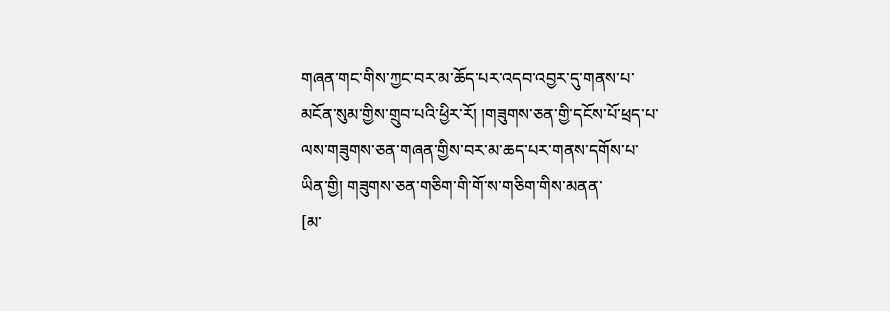གཞན་གང་གིས་ཀྱང་བར་མ་ཆོད་པར་འདབ་འབྱར་དུ་གནས་པ་མངོན་སུམ་གྱིས་གྲུབ་པའི་ཕྱིར་རོ། །གཟུགས་ཅན་གྱི་དངོས་པོ་ཕྲད་པ་ལས་གཟུགས་ཅན་གཞན་གྱིས་བར་མ་ཆད་པར་གནས་དགོས་པ་ཡིན་གྱི། གཟུགས་ཅན་གཅིག་གི་གོ་ས་གཅིག་གིས་མནན་
[མ་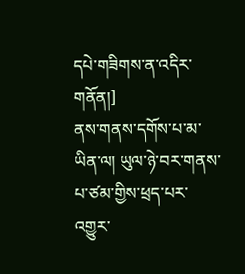དཔེ་གཟིགས་ན་འདིར་གནོན།]
ནས་གནས་དགོས་པ་མ་ཡིན་ལ། ཡུལ་ཉེ་བར་གནས་པ་ཙམ་གྱིས་ཕྲད་པར་འགྱུར་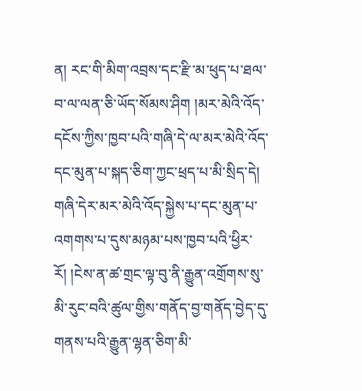ན། རང་གི་མིག་འབྲས་དང་རྫི་མ་ཕུད་པ་ཐལ་བ་ལ་ལན་ཅི་ཡོད་སོམས་ཤིག །མར་མེའི་འོད་དངོས་ཀྱིས་ཁྱབ་པའི་གཞི་དེ་ལ་མར་མེའི་འོད་དང་མུན་པ་སྐད་ཅིག་ཀྱང་ཕྲད་པ་མི་སྲིད་དེ། གཞི་དེར་མར་མེའི་འོད་སྐྱེས་པ་དང་མུན་པ་འགགས་པ་དུས་མཉམ་པས་ཁྱབ་པའི་ཕྱིར་རོ། །ངེས་ན་ཚ་གྲང་ལྟ་བུ་ནི་རྒྱུན་འགྲོགས་སུ་མི་རུང་བའི་ཚུལ་གྱིས་གནོད་བྱ་གནོད་བྱེད་དུ་གནས་པའི་རྒྱུན་ལྷན་ཅིག་མི་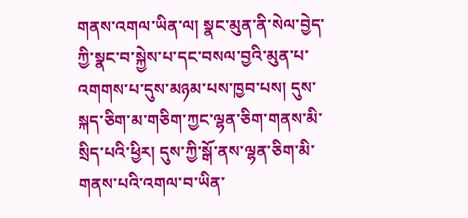གནས་འགལ་ཡིན་ལ། སྣང་མུན་ནི་སེལ་བྱེད་ཀྱི་སྣང་བ་སྐྱེས་པ་དང་བསལ་བྱའི་མུན་པ་འགགས་པ་དུས་མཉམ་པས་ཁྱབ་པས། དུས་སྐད་ཅིག་མ་གཅིག་ཀྱང་ལྷན་ཅིག་གནས་མི་སྲིད་པའི་ཕྱིར། དུས་ཀྱི་སྒོ་ནས་ལྷན་ཅིག་མི་གནས་པའི་འགལ་བ་ཡིན་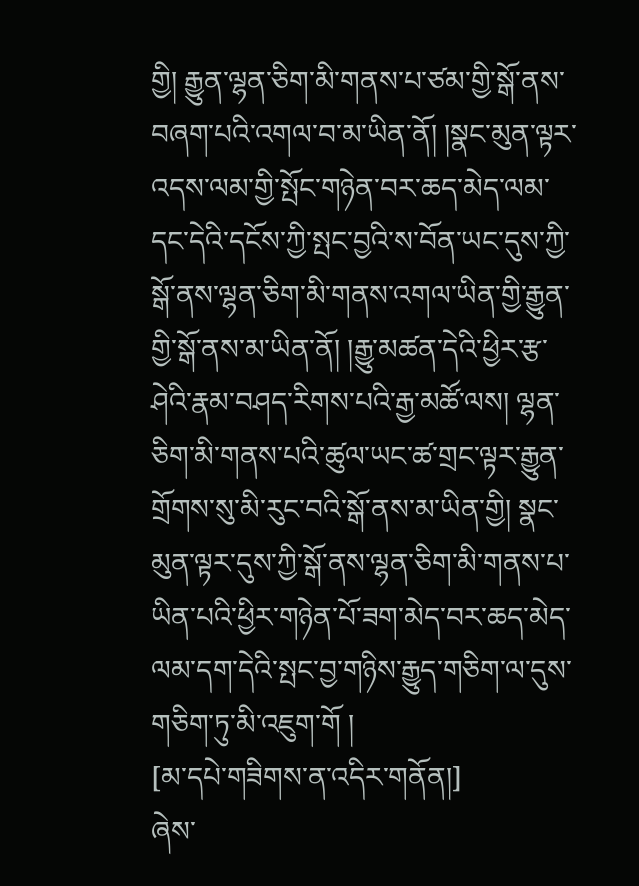གྱི། རྒྱུན་ལྷན་ཅིག་མི་གནས་པ་ཙམ་གྱི་སྒོ་ནས་བཞག་པའི་འགལ་བ་མ་ཡིན་ནོ། །སྣང་མུན་ལྟར་འདས་ལམ་གྱི་སྤོང་གཉེན་བར་ཆད་མེད་ལམ་དང་དེའི་དངོས་ཀྱི་སྤང་བྱའི་ས་བོན་ཡང་དུས་ཀྱི་སྒོ་ནས་ལྷན་ཅིག་མི་གནས་འགལ་ཡིན་གྱི་རྒྱུན་གྱི་སྒོ་ནས་མ་ཡིན་ནོ། །རྒྱུ་མཚན་དེའི་ཕྱིར་རྩ་ཤེའི་རྣམ་བཤད་རིགས་པའི་རྒྱ་མཚོ་ལས། ལྷན་ཅིག་མི་གནས་པའི་ཚུལ་ཡང་ཚ་གྲང་ལྟར་རྒྱུན་གྲོགས་སུ་མི་རུང་བའི་སྒོ་ནས་མ་ཡིན་གྱི། སྣང་མུན་ལྟར་དུས་ཀྱི་སྒོ་ནས་ལྷན་ཅིག་མི་གནས་པ་ཡིན་པའི་ཕྱིར་གཉེན་པོ་ཟག་མེད་བར་ཆད་མེད་ལམ་དག་དེའི་སྤང་བྱ་གཉིས་རྒྱུད་གཅིག་ལ་དུས་གཅིག་ཏུ་མི་འཇུག་གོ །
[མ་དཔེ་གཟིགས་ན་འདིར་གནོན།]
ཞེས་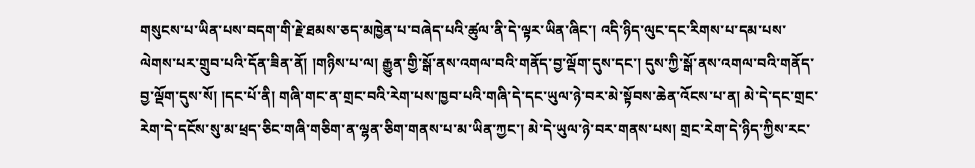གསུངས་པ་ཡིན་པས་བདག་གི་རྗེ་ཐམས་ཅད་མཁྱེན་པ་བཞེད་པའི་ཚུལ་ནི་དེ་ལྟར་ཡིན་ཞིང་། འདི་ཉིད་ལུང་དང་རིགས་པ་དམ་པས་ལེགས་པར་གྲུབ་པའི་དོན་ཟིན་ནོ། །གཉིས་པ་ལ། རྒྱུན་གྱི་སྒོ་ནས་འགལ་བའི་གནོད་བྱ་ལྡོག་དུས་དང་། དུས་ཀྱི་སྒོ་ནས་འགལ་བའི་གནོད་བྱ་ལྡོག་དུས་སོ། །དང་པོ་ནི། གཞི་གང་ན་གྲང་བའི་རེག་པས་ཁྱབ་པའི་གཞི་དེ་དང་ཡུལ་ཉེ་བར་མེ་སྟོབས་ཆེན་འོངས་པ་ན། མེ་དེ་དང་གྲང་རེག་དེ་དངོས་སུ་མ་ཕྲད་ཅིང་གཞི་གཅིག་ན་ལྷན་ཅིག་གནས་པ་མ་ཡིན་ཀྱང་། མེ་དེ་ཡུལ་ཉེ་བར་གནས་པས། གྲང་རེག་དེ་ཉིད་ཀྱིས་རང་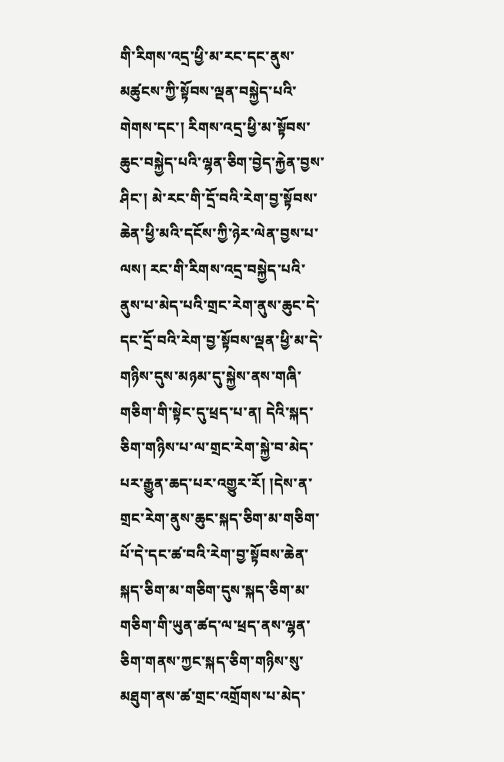གི་རིགས་འདྲ་ཕྱི་མ་རང་དང་ནུས་མཚུངས་ཀྱི་སྟོབས་ལྡན་བསྐྱེད་པའི་གེགས་དང་། རིགས་འདྲ་ཕྱི་མ་སྟོབས་ཆུང་བསྐྱེད་པའི་ལྷན་ཅིག་བྱེད་རྐྱེན་བྱས་ཤིང་། མེ་རང་གི་དྲོ་བའི་རེག་བྱ་སྟོབས་ཆེན་ཕྱི་མའི་དངོས་ཀྱི་ཉེར་ལེན་བྱས་པ་ལས། རང་གི་རིགས་འདྲ་བསྐྱེད་པའི་ནུས་པ་མེད་པའི་གྲང་རེག་ནུས་ཆུང་དེ་དང་དྲོ་བའི་རེག་བྱ་སྟོབས་ལྡན་ཕྱི་མ་དེ་གཉིས་དུས་མཉམ་དུ་སྐྱེས་ནས་གཞི་གཅིག་གི་སྟེང་དུ་ཕྲད་པ་ན། དེའི་སྐད་ཅིག་གཉིས་པ་ལ་གྲང་རེག་སྐྱེ་བ་མེད་པར་རྒྱུན་ཆད་པར་འགྱུར་རོ། །དེས་ན་གྲང་རེག་ནུས་ཆུང་སྐད་ཅིག་མ་གཅིག་པོ་དེ་དང་ཚ་བའི་རེག་བྱ་སྟོབས་ཆེན་སྐད་ཅིག་མ་གཅིག་དུས་སྐད་ཅིག་མ་གཅིག་གི་ཡུན་ཚད་ལ་ཕྲད་ནས་ལྷན་ཅིག་གནས་ཀྱང་སྐད་ཅིག་གཉིས་སུ་མཐུག་ནས་ཚ་གྲང་འགྲོགས་པ་མེད་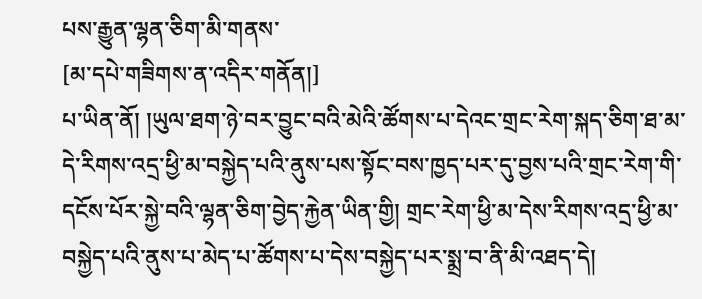པས་རྒྱུན་ལྷན་ཅིག་མི་གནས་
[མ་དཔེ་གཟིགས་ན་འདིར་གནོན།]
པ་ཡིན་ནོ། །ཡུལ་ཐག་ཉེ་བར་བྱུང་བའི་མེའི་ཚོགས་པ་དེའང་གྲང་རེག་སྐད་ཅིག་ཐ་མ་དེ་རིགས་འདྲ་ཕྱི་མ་བསྐྱེད་པའི་ནུས་པས་སྟོང་བས་ཁྱད་པར་དུ་བྱས་པའི་གྲང་རེག་གི་དངོས་པོར་སྐྱེ་བའི་ལྷན་ཅིག་བྱེད་རྐྱེན་ཡིན་གྱི། གྲང་རེག་ཕྱི་མ་དེས་རིགས་འདྲ་ཕྱི་མ་བསྐྱེད་པའི་ནུས་པ་མེད་པ་ཚོགས་པ་དེས་བསྐྱེད་པར་སྨྲ་བ་ནི་མི་འཐད་དེ།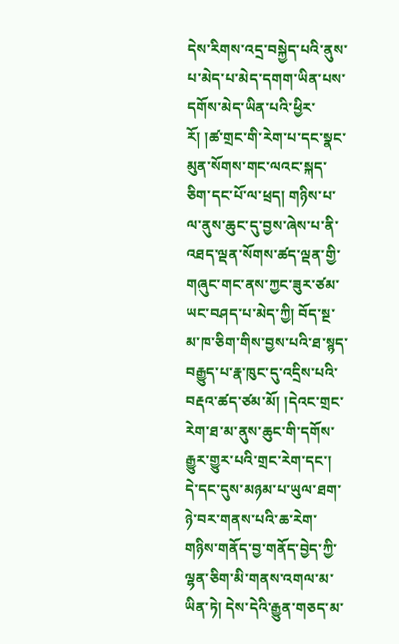དེས་རིགས་འདྲ་བསྐྱེད་པའི་ནུས་པ་མེད་པ་མེད་དགག་ཡིན་པས་དགོས་མེད་ཡིན་པའི་ཕྱིར་རོ། །ཚ་གྲང་གི་རེག་པ་དང་སྣང་མུན་སོགས་གང་ལའང་སྐད་ཅིག་དང་པོ་ལ་ཕྲད། གཉིས་པ་ལ་ནུས་ཆུང་དུ་བྱས་ཞེས་པ་ནི་འཐད་ལྡན་སོགས་ཚད་ལྡན་གྱི་གཞུང་གང་ནས་ཀྱང་ཟུར་ཙམ་ཡང་བཤད་པ་མེད་ཀྱི། བོད་སྔ་མ་ཁ་ཅིག་གིས་བྱས་པའི་ཐ་སྙད་བརྒྱུད་པ་རྣ་ཁུང་དུ་འདྲིས་པའི་བརྡའ་ཚད་ཙམ་མོ། །དེའང་གྲང་རེག་ཐ་མ་ནུས་ཆུང་གི་དགོས་རྒྱུར་གྱུར་པའི་གྲང་རེག་དང་། དེ་དང་དུས་མཉམ་པ་ཡུལ་ཐག་ཉེ་བར་གནས་པའི་ཆ་རེག་གཉིས་གནོད་བྱ་གནོད་བྱེད་ཀྱི་ལྷན་ཅིག་མི་གནས་འགལ་མ་ཡིན་ཏེ། དེས་དེའི་རྒྱུན་གཅད་མ་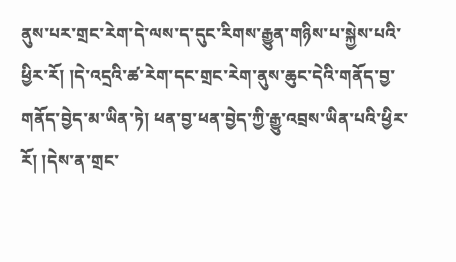ནུས་པར་གྲང་རེག་དེ་ལས་ད་དུང་རིགས་རྒྱུན་གཉིས་པ་སྐྱེས་པའི་ཕྱིར་རོ། །དེ་འདྲའི་ཚ་རེག་དང་གྲང་རེག་ནུས་ཆུང་དེའི་གནོད་བྱ་གནོད་བྱེད་མ་ཡིན་ཏེ། ཕན་བྱ་ཕན་བྱེད་ཀྱི་རྒྱུ་འབྲས་ཡིན་པའི་ཕྱིར་རོ། །དེས་ན་གྲང་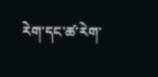རེག་དང་ཚ་རེག་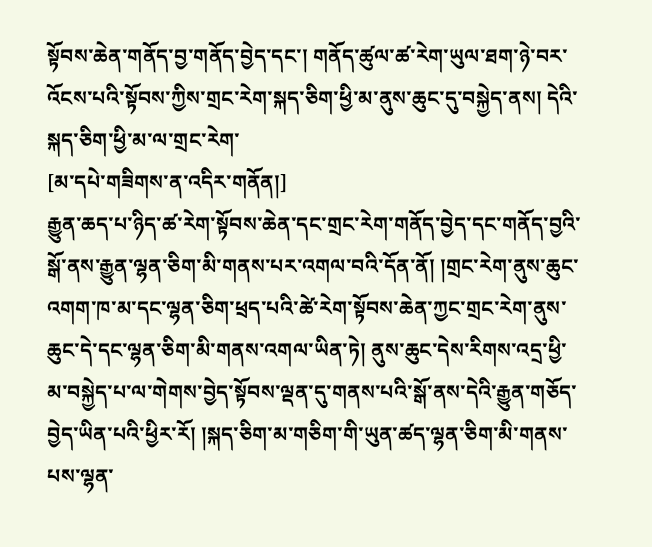སྟོབས་ཆེན་གནོད་བྱ་གནོད་བྱེད་དང་། གནོད་ཚུལ་ཚ་རེག་ཡུལ་ཐག་ཉེ་བར་འོངས་པའི་སྟོབས་ཀྱིས་གྲང་རེག་སྐད་ཅིག་ཕྱི་མ་ནུས་ཆུང་དུ་བསྐྱེད་ནས། དེའི་སྐད་ཅིག་ཕྱི་མ་ལ་གྲང་རེག་
[མ་དཔེ་གཟིགས་ན་འདིར་གནོན།]
རྒྱུན་ཆད་པ་ཉིད་ཚ་རེག་སྟོབས་ཆེན་དང་གྲང་རེག་གནོད་བྱེད་དང་གནོད་བྱའི་སྒོ་ནས་རྒྱུན་ལྷན་ཅིག་མི་གནས་པར་འགལ་བའི་དོན་ནོ། །གྲང་རེག་ནུས་ཆུང་འགག་ཁ་མ་དང་ལྷན་ཅིག་ཕྲད་པའི་ཚེ་རེག་སྟོབས་ཆེན་ཀྱང་གྲང་རེག་ནུས་ཆུང་དེ་དང་ལྷན་ཅིག་མི་གནས་འགལ་ཡིན་ཏེ། ནུས་ཆུང་དེས་རིགས་འདྲ་ཕྱི་མ་བསྐྱེད་པ་ལ་གེགས་བྱེད་སྟོབས་ལྡན་དུ་གནས་པའི་སྒོ་ནས་དེའི་རྒྱུན་གཅོད་བྱེད་ཡིན་པའི་ཕྱིར་རོ། །སྐད་ཅིག་མ་གཅིག་གི་ཡུན་ཚད་ལྷན་ཅིག་མི་གནས་པས་ལྷན་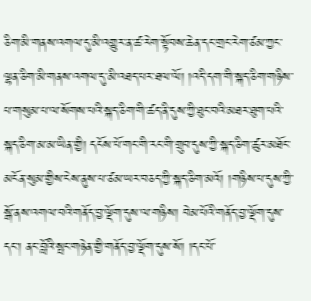ཅིག་མི་གནས་འགལ་དུ་མི་འགྱུར་ན་ཚ་རེག་སྟོབས་ཆེན་དང་གྲང་རེག་ཙམ་ཀྱང་ལྷན་ཅིག་མི་གནས་འགལ་དུ་མི་འཐད་པར་ཐལ་ལོ། །འདི་དག་གི་སྐད་ཅིག་གཉིས་པ་གསུམ་པ་ལ་སོགས་པའི་སྐད་ཅིག་གི་ཚད་ནི་དུས་ཀྱི་ཐུང་བའི་མཐར་ཐུག་པའི་སྐད་ཅིག་མ་མ་ཡིན་གྱི། དངོས་པོ་གང་གི་རང་གི་གྲུབ་དུས་ཀྱི་སྐད་ཅིག་ཚུར་མཐོང་མངོན་སུམ་གྱིས་ངེས་ནུས་པ་ཙམ་ཡར་བཅད་ཀྱི་སྐད་ཅིག་མའོ། །གཉིས་པ་དུས་ཀྱི་སྒོ་ནས་འགལ་བའི་གནོད་བྱ་ལྡོག་དུས་ལ་གཉིས། བེམ་པོའི་གནོད་བྱ་ལྡོག་དུས་དང་། ནང་བློའི་སྤང་གཉེན་གྱི་གནོད་བྱ་ལྡོག་དུས་སོ། །དང་པོ་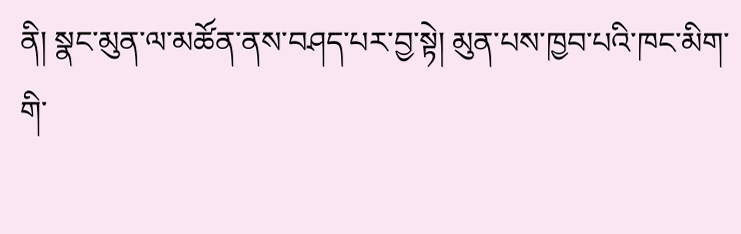ནི། སྣང་མུན་ལ་མཚོན་ནས་བཤད་པར་བྱ་སྟེ། མུན་པས་ཁྱབ་པའི་ཁང་མིག་གི་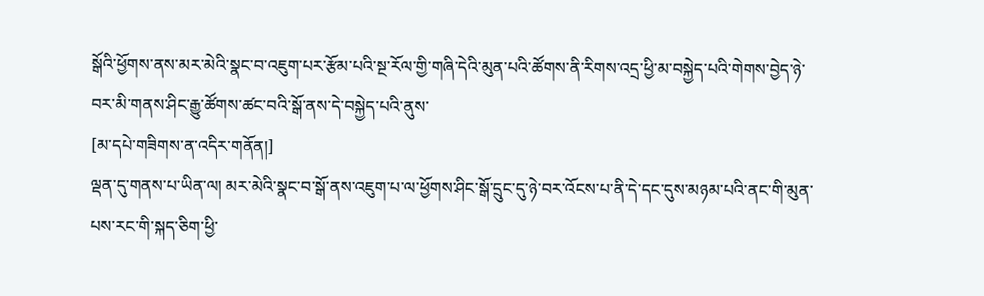སྒོའི་ཕྱོགས་ནས་མར་མེའི་སྣང་བ་འཇུག་པར་རྩོམ་པའི་སྔ་རོལ་གྱི་གཞི་དེའི་མུན་པའི་ཚོགས་ནི་རིགས་འདྲ་ཕྱི་མ་བསྐྱེད་པའི་གེགས་བྱེད་ཉེ་བར་མི་གནས་ཤིང་རྒྱུ་ཚོགས་ཚང་བའི་སྒོ་ནས་དེ་བསྐྱེད་པའི་ནུས་
[མ་དཔེ་གཟིགས་ན་འདིར་གནོན།]
ལྡན་དུ་གནས་པ་ཡིན་ལ། མར་མེའི་སྣང་བ་སྒོ་ནས་འཇུག་པ་ལ་ཕྱོགས་ཤིང་སྒོ་དྲུང་དུ་ཉེ་བར་འོངས་པ་ནི་དེ་དང་དུས་མཉམ་པའི་ནང་གི་མུན་པས་རང་གི་སྐད་ཅིག་ཕྱི་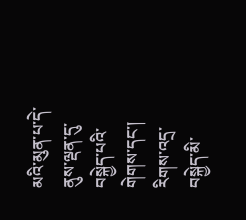མའི་མུན་པ་དེ་ནུས་ལྡན་དུ་བསྐྱེད་པའི་གེགས་དང་། རིགས་འདྲ་བསྐྱེད་མི་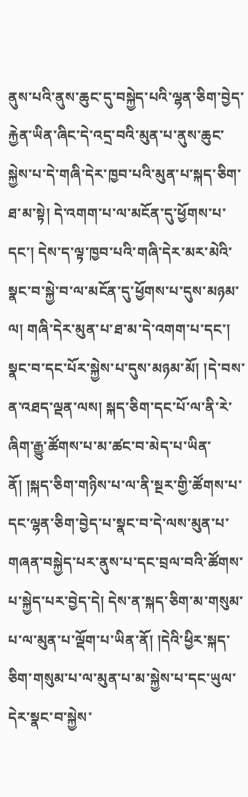ནུས་པའི་ནུས་ཆུང་དུ་བསྐྱེད་པའི་ལྷན་ཅིག་བྱེད་རྐྱེན་ཡིན་ཞིང་དེ་འདྲ་བའི་མུན་པ་ནུས་ཆུང་སྐྱེས་པ་དེ་གཞི་དེར་ཁྱབ་པའི་མུན་པ་སྐད་ཅིག་ཐ་མ་སྟེ། དེ་འགག་པ་ལ་མངོན་དུ་ཕྱོགས་པ་དང་། དེས་ད་ལྟ་ཁྱབ་པའི་གཞི་དེར་མར་མེའི་སྣང་བ་སྐྱེ་བ་ལ་མངོན་དུ་ཕྱོགས་པ་དུས་མཉམ་ལ། གཞི་དེར་མུན་པ་ཐ་མ་དེ་འགག་པ་དང་། སྣང་བ་དང་པོར་སྐྱེས་པ་དུས་མཉམ་མོ། །དེ་བས་ན་འཐད་ལྡན་ལས། སྐད་ཅིག་དང་པོ་ལ་ནི་རེ་ཞིག་རྒྱུ་ཚོགས་པ་མ་ཚང་བ་མེད་པ་ཡིན་ནོ། །སྐད་ཅིག་གཉིས་པ་ལ་ནི་སྔར་གྱི་ཚོགས་པ་དང་ལྷན་ཅིག་བྱེད་པ་སྣང་བ་དེ་ལས་མུན་པ་གཞན་བསྐྱེད་པར་ནུས་པ་དང་བྲལ་བའི་ཚོགས་པ་སྐྱེད་པར་བྱེད་དེ། དེས་ན་སྐད་ཅིག་མ་གསུམ་པ་ལ་མུན་པ་ལྡོག་པ་ཡིན་ནོ། །དེའི་ཕྱིར་སྐད་ཅིག་གསུམ་པ་ལ་མུན་པ་མ་སྐྱེས་པ་དང་ཡུལ་དེར་སྣང་བ་སྐྱེས་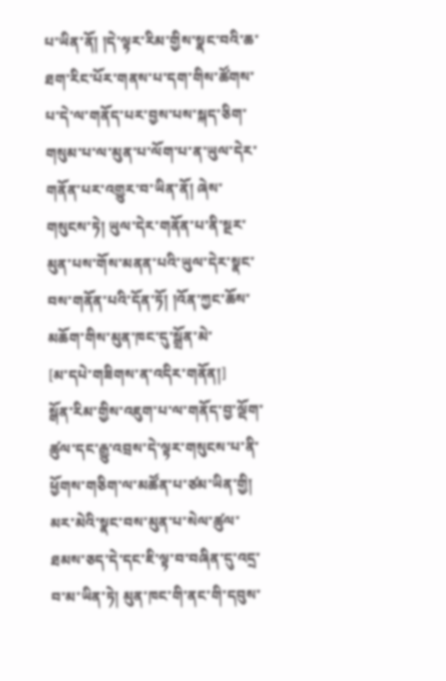པ་ཡིན་ནོ། །དེ་ལྟར་རིམ་གྱིས་སྣང་བའི་ཆ་ཐག་རིང་པོར་གནས་པ་དག་གིས་ཚོགས་པ་དེ་ལ་གནོད་པར་བྱས་པས་སྐད་ཅིག་གསུམ་པ་ལ་མུན་པ་ལོག་པ་ན་ཡུལ་དེར་གནོན་པར་འགྱུར་བ་ཡིན་ནོ། ཞེས་གསུངས་ཏེ། ཡུལ་དེར་གནོན་པ་ནི་སྔར་མུན་པས་གོས་མནན་པའི་ཡུལ་དེར་སྣང་བས་གནོན་པའི་དོན་ཏོ། །འོན་ཀྱང་ཆོས་མཆོག་གིས་མུན་ཁང་དུ་སྒྲོན་མེ་
[མ་དཔེ་གཟིགས་ན་འདིར་གནོན།]
སྒོན་རིམ་གྱིས་འཇུག་པ་ལ་གནོད་བྱ་ལྡོག་ཚུལ་དང་རྒྱུ་འབྲས་དེ་ལྟར་གསུངས་པ་ནི་ཕྱོགས་གཅིག་ལ་མཚོན་པ་ཙམ་ཡིན་གྱི། མར་མེའི་སྣང་བས་མུན་པ་སེལ་ཚུལ་ཐམས་ཅད་དེ་དང་ཇི་ལྟ་བ་བཞིན་དུ་འདྲ་བ་མ་ཡིན་ཏེ། མུན་ཁང་གི་ནང་གི་དབུས་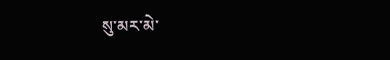སུ་མར་མེ་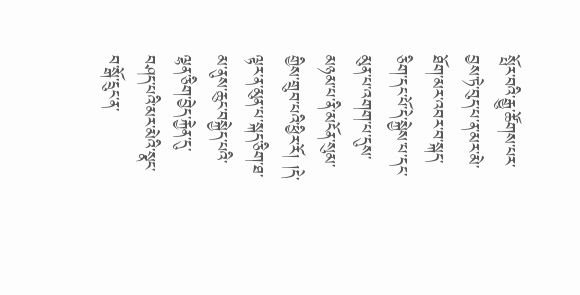སྤོར་བའི་རྒྱུ་ཚོགས་པར་བྱས་ཏེ་བུད་པ་ན་མར་མེ་ཐོག་མར་འབར་བ་སྐད་ཅིག་དང་པོ་དེ་སྐྱེས་པ་དང་མུན་པ་འགག་པ་དུས་མཉམ་པ་ནི་མངོན་སུམ་གྱིས་གྲུབ་པའི་ཕྱིར་རོ། །དེ་ལྟར་ན་མུན་པ་སྐད་ཅིག་ཐ་མ་ནུས་ཆུང་བསྐྱེད་པའི་ལྷན་ཅིག་བྱེད་རྐྱེན་དུ་བཤད་པའི་མར་མེའི་སྣང་བ་སྒོ་དྲུང་ན་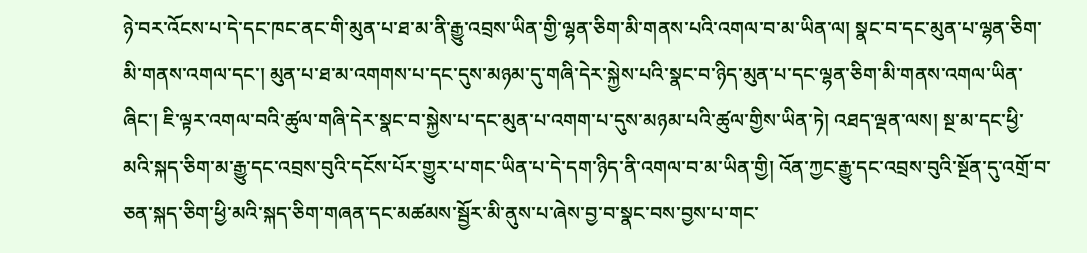ཉེ་བར་འོངས་པ་དེ་དང་ཁང་ནང་གི་མུན་པ་ཐ་མ་ནི་རྒྱུ་འབྲས་ཡིན་གྱི་ལྷན་ཅིག་མི་གནས་པའི་འགལ་བ་མ་ཡིན་ལ། སྣང་བ་དང་མུན་པ་ལྷན་ཅིག་མི་གནས་འགལ་དང་། མུན་པ་ཐ་མ་འགགས་པ་དང་དུས་མཉམ་དུ་གཞི་དེར་སྐྱེས་པའི་སྣང་བ་ཉིད་མུན་པ་དང་ལྷན་ཅིག་མི་གནས་འགལ་ཡིན་ཞིང་། ཇི་ལྟར་འགལ་བའི་ཚུལ་གཞི་དེར་སྣང་བ་སྐྱེས་པ་དང་མུན་པ་འགག་པ་དུས་མཉམ་པའི་ཚུལ་གྱིས་ཡིན་ཏེ། འཐད་ལྡན་ལས། སྔ་མ་དང་ཕྱི་མའི་སྐད་ཅིག་མ་རྒྱུ་དང་འབྲས་བུའི་དངོས་པོར་གྱུར་པ་གང་ཡིན་པ་དེ་དག་ཉིད་ནི་འགལ་བ་མ་ཡིན་གྱི། འོན་ཀྱང་རྒྱུ་དང་འབྲས་བུའི་སྔོན་དུ་འགྲོ་བ་ཅན་སྐད་ཅིག་ཕྱི་མའི་སྐད་ཅིག་གཞན་དང་མཚམས་སྦྱོར་མི་ནུས་པ་ཞེས་བྱ་བ་སྣང་བས་བྱས་པ་གང་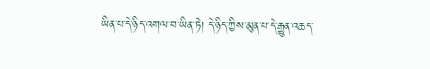ཡིན་པ་དེ་ཉིད་འགལ་བ་ཡིན་ཏེ། དེ་ཉིད་ཀྱིས་མུན་པ་དེ་རྒྱུན་འཆད་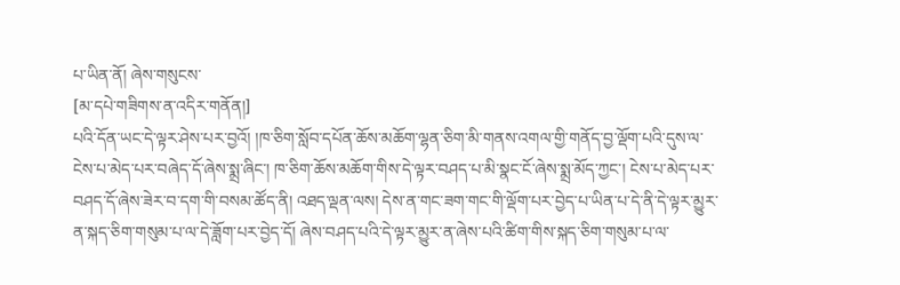པ་ཡིན་ནོ། ཞེས་གསུངས་
[མ་དཔེ་གཟིགས་ན་འདིར་གནོན།]
པའི་དོན་ཡང་དེ་ལྟར་ཤེས་པར་བྱའོ། །ཁ་ཅིག་སློབ་དཔོན་ཆོས་མཆོག་ལྷན་ཅིག་མི་གནས་འགལ་གྱི་གནོད་བྱ་ལྡོག་པའི་དུས་ལ་ངེས་པ་མེད་པར་བཞེད་དོ་ཞེས་སྨྲ་ཞིང་། ཁ་ཅིག་ཆོས་མཆོག་གིས་དེ་ལྟར་བཤད་པ་མི་སྣང་ངོ་ཞེས་སྨྲ་མོད་ཀྱང་། ངེས་པ་མེད་པར་བཤད་དོ་ཞེས་ཟེར་བ་དག་གི་བསམ་ཚོད་ནི། འཐད་ལྡན་ལས། དེས་ན་གང་ཟག་གང་གི་ལྡོག་པར་བྱེད་པ་ཡིན་པ་དེ་ནི་དེ་ལྟར་མྱུར་ན་སྐད་ཅིག་གསུམ་པ་ལ་དེ་ཟློག་པར་བྱེད་དོ། ཞེས་བཤད་པའི་དེ་ལྟར་མྱུར་ན་ཞེས་པའི་ཚིག་གིས་སྐད་ཅིག་གསུམ་པ་ལ་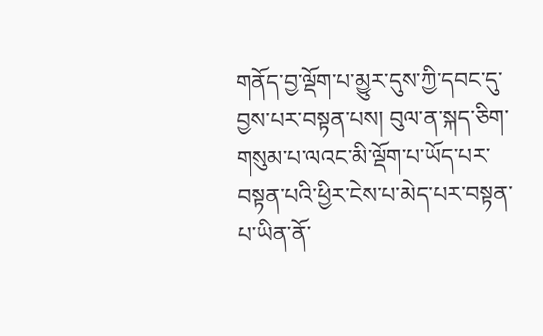གནོད་བྱ་ལྡོག་པ་མྱུར་དུས་ཀྱི་དབང་དུ་བྱས་པར་བསྟན་པས། བུལ་ན་སྐད་ཅིག་གསུམ་པ་ལའང་མི་ལྡོག་པ་ཡོད་པར་བསྟན་པའི་ཕྱིར་ངེས་པ་མེད་པར་བསྟན་པ་ཡིན་ནོ་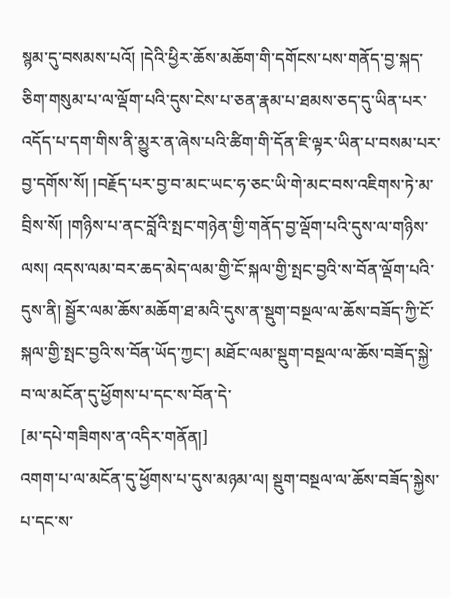སྙམ་དུ་བསམས་པའོ། །དེའི་ཕྱིར་ཆོས་མཆོག་གི་དགོངས་པས་གནོད་བྱ་སྐད་ཅིག་གསུམ་པ་ལ་ལྡོག་པའི་དུས་ངེས་པ་ཅན་རྣམ་པ་ཐམས་ཅད་དུ་ཡིན་པར་འདོད་པ་དག་གིས་ནི་མྱུར་ན་ཞེས་པའི་ཚིག་གི་དོན་ཇི་ལྟར་ཡིན་པ་བསམ་པར་བྱ་དགོས་སོ། །བརྗོད་པར་བྱ་བ་མང་ཡང་ཧ་ཅང་ཡི་གེ་མང་བས་འཇིགས་ཏེ་མ་བྲིས་སོ། །གཉིས་པ་ནང་བློའི་སྤང་གཉེན་གྱི་གནོད་བྱ་ལྡོག་པའི་དུས་ལ་གཉིས་ལས། འདས་ལམ་བར་ཆད་མེད་ལམ་གྱི་ངོ་སྐལ་གྱི་སྤང་བྱའི་ས་བོན་ལྡོག་པའི་དུས་ནི། སྦྱོར་ལམ་ཆོས་མཆོག་ཐ་མའི་དུས་ན་སྡུག་བསྔལ་ལ་ཆོས་བཟོད་ཀྱི་ངོ་སྐལ་གྱི་སྤང་བྱའི་ས་བོན་ཡོད་ཀྱང་། མཐོང་ལམ་སྡུག་བསྔལ་ལ་ཆོས་བཟོད་སྐྱེ་བ་ལ་མངོན་དུ་ཕྱོགས་པ་དང་ས་བོན་དེ་
[མ་དཔེ་གཟིགས་ན་འདིར་གནོན།]
འགག་པ་ལ་མངོན་དུ་ཕྱོགས་པ་དུས་མཉམ་ལ། སྡུག་བསྔལ་ལ་ཆོས་བཟོད་སྐྱེས་པ་དང་ས་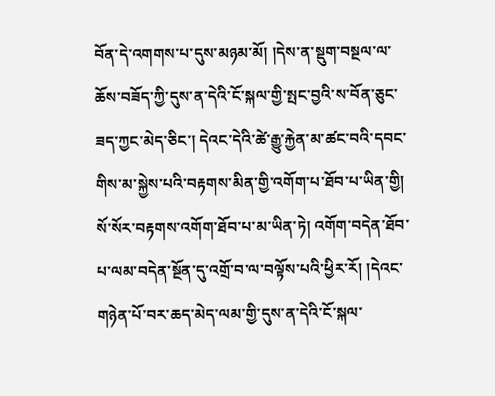བོན་དེ་འགགས་པ་དུས་མཉམ་མོ། །དེས་ན་སྡུག་བསྔལ་ལ་ཆོས་བཟོད་ཀྱི་དུས་ན་དེའི་ངོ་སྐལ་གྱི་སྤང་བྱའི་ས་བོན་ཅུང་ཟད་ཀྱང་མེད་ཅིང་། དེའང་དེའི་ཚེ་རྒྱུ་རྐྱེན་མ་ཚང་བའི་དབང་གིས་མ་སྐྱེས་པའི་བརྟགས་མིན་གྱི་འགོག་པ་ཐོབ་པ་ཡིན་གྱི། སོ་སོར་བརྟགས་འགོག་ཐོབ་པ་མ་ཡིན་ཏེ། འགོག་བདེན་ཐོབ་པ་ལམ་བདེན་སྔོན་དུ་འགྲོ་བ་ལ་བལྟོས་པའི་ཕྱིར་རོ། །དེའང་གཉེན་པོ་བར་ཆད་མེད་ལམ་གྱི་དུས་ན་དེའི་ངོ་སྐལ་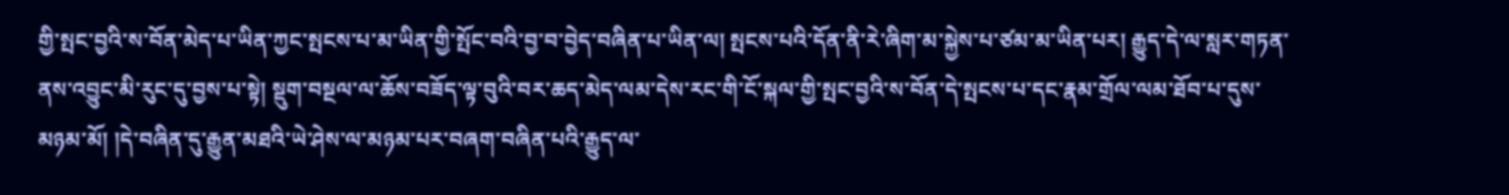གྱི་སྤང་བྱའི་ས་བོན་མེད་པ་ཡིན་ཀྱང་སྤངས་པ་མ་ཡིན་གྱི་སྤོང་བའི་བྱ་བ་བྱེད་བཞིན་པ་ཡིན་ལ། སྤངས་པའི་དོན་ནི་རེ་ཞིག་མ་སྐྱེས་པ་ཙམ་མ་ཡིན་པར། རྒྱུད་དེ་ལ་སླར་གཏན་ནས་འབྱུང་མི་རུང་དུ་བྱས་པ་སྟེ། སྡུག་བསྔལ་ལ་ཆོས་བཟོད་ལྟ་བུའི་བར་ཆད་མེད་ལམ་དེས་རང་གི་ངོ་སྐལ་གྱི་སྤང་བྱའི་ས་བོན་དེ་སྤངས་པ་དང་རྣམ་གྲོལ་ལམ་ཐོབ་པ་དུས་མཉམ་མོ། །དེ་བཞིན་དུ་རྒྱུན་མཐའི་ཡེ་ཤེས་ལ་མཉམ་པར་བཞག་བཞིན་པའི་རྒྱུད་ལ་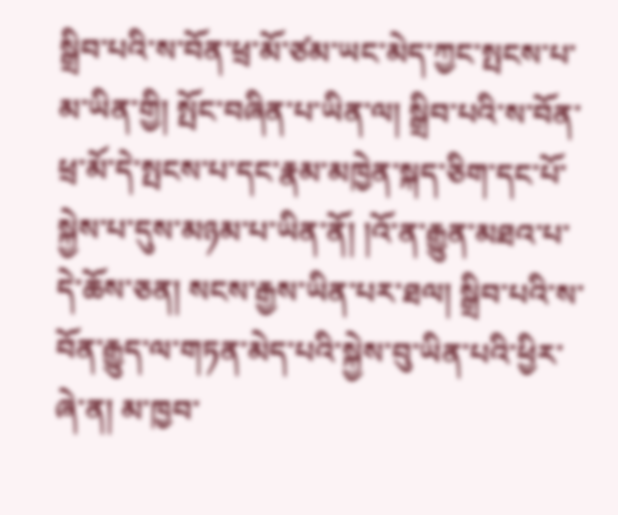སྒྲིབ་པའི་ས་བོན་ཕྲ་མོ་ཙམ་ཡང་མེད་ཀྱང་སྤངས་པ་མ་ཡིན་གྱི། སྤོང་བཞིན་པ་ཡིན་ལ། སྒྲིབ་པའི་ས་བོན་ཕྲ་མོ་དེ་སྤངས་པ་དང་རྣམ་མཁྱེན་སྐད་ཅིག་དང་པོ་སྐྱེས་པ་དུས་མཉམ་པ་ཡིན་ནོ། །འོ་ན་རྒྱུན་མཐའ་པ་དེ་ཆོས་ཅན། སངས་རྒྱས་ཡིན་པར་ཐལ། སྒྲིབ་པའི་ས་བོན་རྒྱུད་ལ་གཏན་མེད་པའི་སྐྱེས་བུ་ཡིན་པའི་ཕྱིར་ཞེ་ན། མ་ཁྱབ་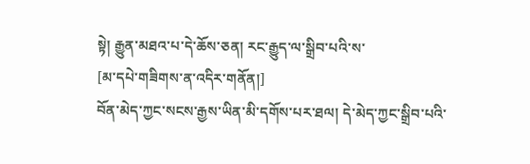སྟེ། རྒྱུན་མཐའ་པ་དེ་ཆོས་ཅན། རང་རྒྱུད་ལ་སྒྲིབ་པའི་ས་
[མ་དཔེ་གཟིགས་ན་འདིར་གནོན།]
བོན་མེད་ཀྱང་སངས་རྒྱས་ཡིན་མི་དགོས་པར་ཐལ། དེ་མེད་ཀྱང་སྒྲིབ་པའི་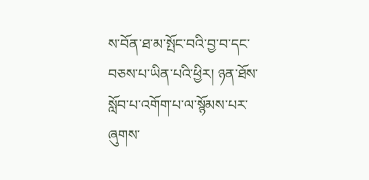ས་བོན་ཐ་མ་སྤོང་བའི་བྱ་བ་དང་བཅས་པ་ཡིན་པའི་ཕྱིར། ཉན་ཐོས་སློབ་པ་འགོག་པ་ལ་སྙོམས་པར་ཞུགས་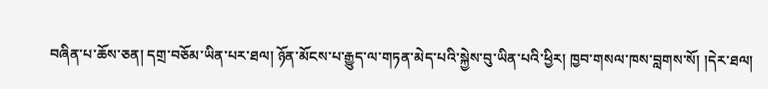བཞིན་པ་ཆོས་ཅན། དགྲ་བཅོམ་ཡིན་པར་ཐལ། ཉོན་མོངས་པ་རྒྱུད་ལ་གཏན་མེད་པའི་སྐྱེས་བུ་ཡིན་པའི་ཕྱིར། ཁྱབ་གསལ་ཁས་བླགས་སོ། །དེར་ཐལ།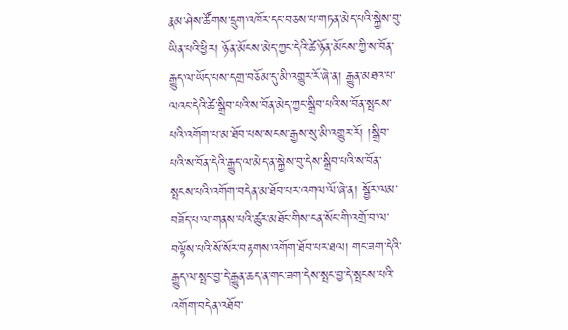རྣམ་ཤེས་ཚོགས་དྲུག་འཁོར་དང་བཅས་པ་གཏན་མེད་པའི་སྐྱེས་བུ་ཡིན་པའི་ཕྱིར། ཉོན་མོངས་མེད་ཀྱང་དེའི་ཚེ་ཉོན་མོངས་ཀྱི་ས་བོན་རྒྱུད་ལ་ཡོད་པས་དགྲ་བཅོམ་དུ་མི་འགྱུར་རོ་ཞེ་ན། རྒྱུན་མཐའ་པ་ལའང་དེའི་ཚེ་སྒྲིབ་པའི་ས་བོན་མེད་ཀྱང་སྒྲིབ་པའི་ས་བོན་སྤངས་པའི་འགོག་པ་མ་ཐོབ་པས་སངས་རྒྱས་སུ་མི་འགྱུར་རོ། །སྒྲིབ་པའི་ས་བོན་དེའི་རྒྱུད་ལ་མེད་ན་སྐྱེས་བུ་དེས་སྒྲིབ་པའི་ས་བོན་སྤངས་པའི་འགོག་བདེན་མ་ཐོབ་པར་འགལ་ལོ་ཞེ་ན། སྦྱོར་ལམ་བཟོད་པ་ལ་གནས་པའི་ཚུར་མཐོང་གིས་ངན་སོང་གི་འགྲོ་བ་ལ་བལྟོས་པའི་སོ་སོར་བརྟགས་འགོག་ཐོབ་པར་ཐལ། གང་ཟག་དེའི་རྒྱུད་ལ་སྤང་བྱ་དེ་རྒྱུན་ཆད་ན་གང་ཟག་དེས་སྤང་བྱ་དེ་སྤངས་པའི་འགོག་བདེན་འཐོབ་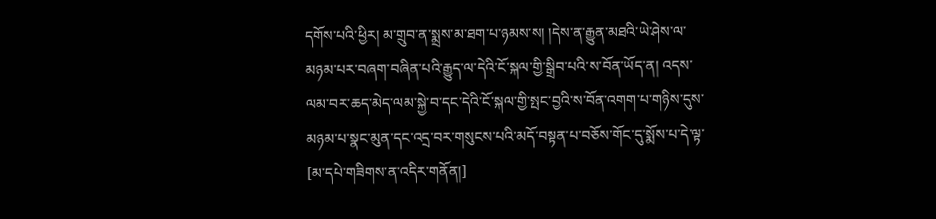དགོས་པའི་ཕྱིར། མ་གྲུབ་ན་སྨྲས་མ་ཐག་པ་ཉམས་ས། །དེས་ན་རྒྱུན་མཐའི་ཡེ་ཤེས་ལ་མཉམ་པར་བཞག་བཞིན་པའི་རྒྱུད་ལ་དེའི་ངོ་སྐལ་གྱི་སྒྲིབ་པའི་ས་བོན་ཡོད་ན། འདས་ལམ་བར་ཆད་མེད་ལམ་སྐྱེ་བ་དང་དེའི་ངོ་སྐལ་གྱི་སྤང་བྱའི་ས་བོན་འགག་པ་གཉིས་དུས་མཉམ་པ་སྣང་མུན་དང་འདྲ་བར་གསུངས་པའི་མདོ་བསྟན་པ་བཅོས་གོང་དུ་སྨོས་པ་དེ་ལྟ་
[མ་དཔེ་གཟིགས་ན་འདིར་གནོན།]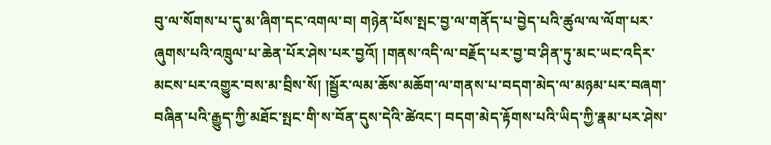བུ་ལ་སོགས་པ་དུ་མ་ཞིག་དང་འགལ་བ། གཉེན་པོས་སྤང་བྱ་ལ་གནོད་པ་བྱེད་པའི་ཚུལ་ལ་ལོག་པར་ཞུགས་པའི་འཁྲུལ་པ་ཆེན་པོར་ཤེས་པར་བྱའོ། །གནས་འདི་ལ་བརྗོད་པར་བྱ་བ་ཤིན་ཏུ་མང་ཡང་འདིར་མངས་པར་འགྱུར་བས་མ་བྲིས་སོ། །སྦྱོར་ལམ་ཆོས་མཆོག་ལ་གནས་པ་བདག་མེད་ལ་མཉམ་པར་བཞག་བཞིན་པའི་རྒྱུད་ཀྱི་མཐོང་སྤང་གི་ས་བོན་དུས་དེའི་ཚེའང་། བདག་མེད་རྟོགས་པའི་ཡིད་ཀྱི་རྣམ་པར་ཤེས་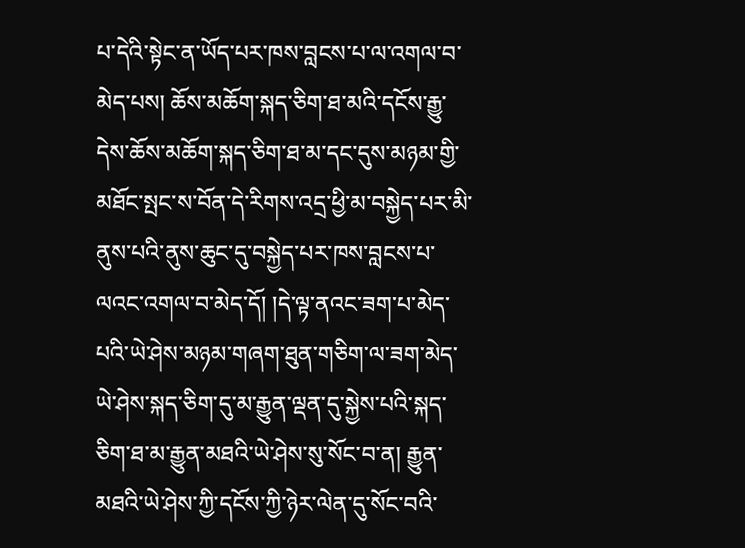པ་དེའི་སྟེང་ན་ཡོད་པར་ཁས་བླངས་པ་ལ་འགལ་བ་མེད་པས། ཆོས་མཆོག་སྐད་ཅིག་ཐ་མའི་དངོས་རྒྱུ་དེས་ཆོས་མཆོག་སྐད་ཅིག་ཐ་མ་དང་དུས་མཉམ་གྱི་མཐོང་སྤང་ས་བོན་དེ་རིགས་འདྲ་ཕྱི་མ་བསྐྱེད་པར་མི་ནུས་པའི་ནུས་ཆུང་དུ་བསྐྱེད་པར་ཁས་བླངས་པ་ལའང་འགལ་བ་མེད་དོ། །དེ་ལྟ་ནའང་ཟག་པ་མེད་པའི་ཡེ་ཤེས་མཉམ་གཞག་ཐུན་གཅིག་ལ་ཟག་མེད་ཡེ་ཤེས་སྐད་ཅིག་དུ་མ་རྒྱུན་ལྡན་དུ་སྐྱེས་པའི་སྐད་ཅིག་ཐ་མ་རྒྱུན་མཐའི་ཡེ་ཤེས་སུ་སོང་བ་ན། རྒྱུན་མཐའི་ཡེ་ཤེས་ཀྱི་དངོས་ཀྱི་ཉེར་ལེན་དུ་སོང་བའི་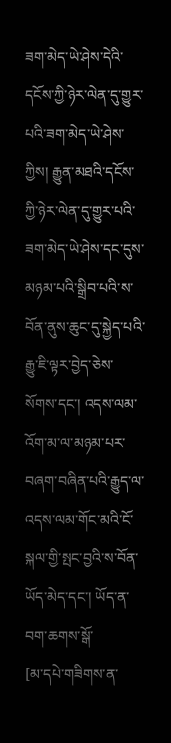ཟག་མེད་ཡེ་ཤེས་དེའི་དངོས་ཀྱི་ཉེར་ལེན་དུ་གྱུར་པའི་ཟག་མེད་ཡེ་ཤེས་ཀྱིས། རྒྱུན་མཐའི་དངོས་ཀྱི་ཉེར་ལེན་དུ་གྱུར་པའི་ཟག་མེད་ཡེ་ཤེས་དང་དུས་མཉམ་པའི་སྒྲིབ་པའི་ས་བོན་ནུས་ཆུང་དུ་སྐྱེད་པའི་རྒྱུ་ཇི་ལྟར་བྱེད་ཅེས་སོགས་དང་། འདས་ལམ་འོག་མ་ལ་མཉམ་པར་བཞག་བཞིན་པའི་རྒྱུད་ལ་འདས་ལམ་གོང་མའི་ངོ་སྐལ་གྱི་སྤང་བྱའི་ས་བོན་ཡོད་མེད་དང་། ཡོད་ན་བག་ཆགས་སྒོ་
[མ་དཔེ་གཟིགས་ན་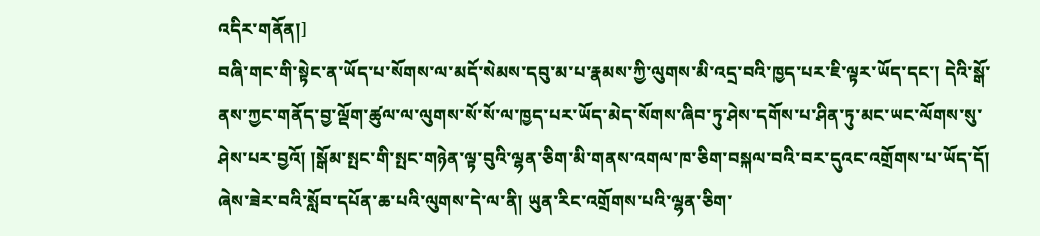འདིར་གནོན།]
བཞི་གང་གི་སྟེང་ན་ཡོད་པ་སོགས་ལ་མདོ་སེམས་དབུ་མ་པ་རྣམས་ཀྱི་ལུགས་མི་འདྲ་བའི་ཁྱད་པར་ཇི་ལྟར་ཡོད་དང་། དེའི་སྒོ་ནས་ཀྱང་གནོད་བྱ་ལྡོག་ཚུལ་ལ་ལུགས་སོ་སོ་ལ་ཁྱད་པར་ཡོད་མེད་སོགས་ཞིབ་ཏུ་ཤེས་དགོས་པ་ཤིན་ཏུ་མང་ཡང་ལོགས་སུ་ཤེས་པར་བྱའོ། །སྒོམ་སྤང་གི་སྤང་གཉེན་ལྟ་བུའི་ལྷན་ཅིག་མི་གནས་འགལ་ཁ་ཅིག་བསྐལ་བའི་བར་དུའང་འགྲོགས་པ་ཡོད་དོ། ཞེས་ཟེར་བའི་སློབ་དཔོན་ཆ་པའི་ལུགས་དེ་ལ་ནི། ཡུན་རིང་འགྲོགས་པའི་ལྷན་ཅིག་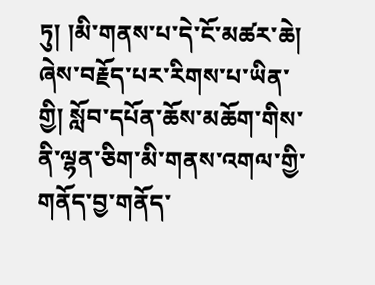ཏུ། །མི་གནས་པ་དེ་ངོ་མཚར་ཆེ། ཞེས་བརྗོད་པར་རིགས་པ་ཡིན་གྱི། སློབ་དཔོན་ཆོས་མཆོག་གིས་ནི་ལྷན་ཅིག་མི་གནས་འགལ་གྱི་གནོད་བྱ་གནོད་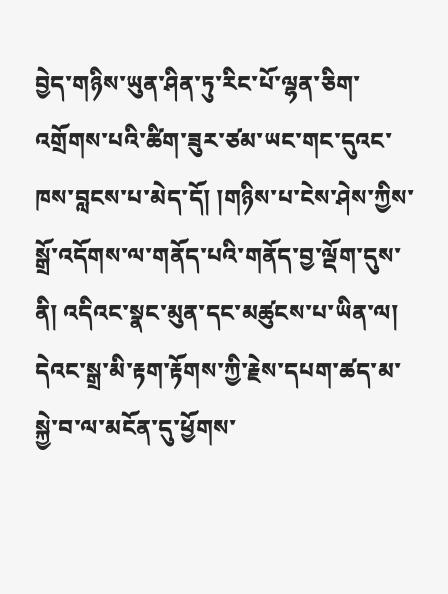བྱེད་གཉིས་ཡུན་ཤིན་ཏུ་རིང་པོ་ལྷན་ཅིག་འགྲོགས་པའི་ཚིག་ཟུར་ཙམ་ཡང་གང་དུའང་ཁས་བླངས་པ་མེད་དོ། །གཉིས་པ་ངེས་ཤེས་ཀྱིས་སྒྲོ་འདོགས་ལ་གནོད་པའི་གནོད་བྱ་ལྡོག་དུས་ནི། འདིའང་སྣང་མུན་དང་མཚུངས་པ་ཡིན་ལ། དེའང་སྒྲ་མི་རྟག་རྟོགས་ཀྱི་རྗེས་དཔག་ཚད་མ་སྐྱེ་བ་ལ་མངོན་དུ་ཕྱོགས་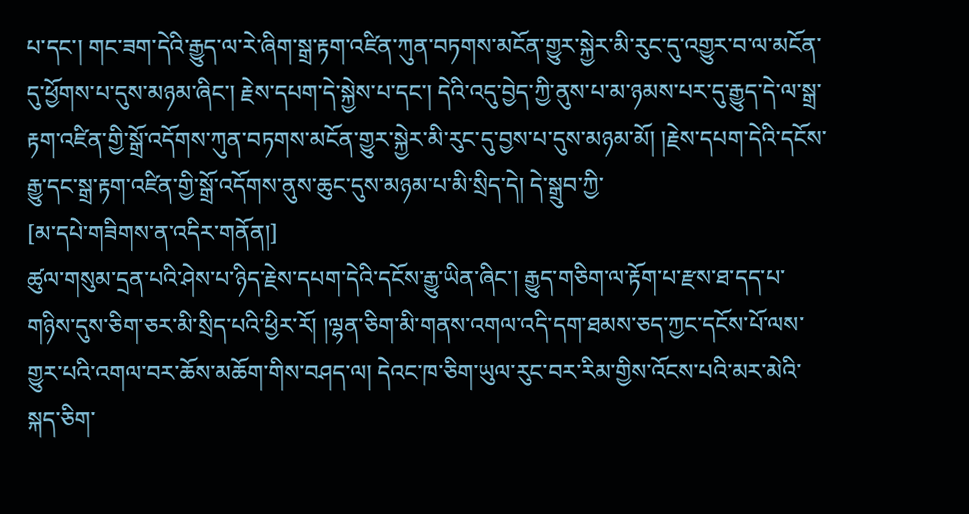པ་དང་། གང་ཟག་དེའི་རྒྱུད་ལ་རེ་ཞིག་སྒྲ་རྟག་འཛིན་ཀུན་བཏགས་མངོན་གྱུར་སྐྱེར་མི་རུང་དུ་འགྱུར་བ་ལ་མངོན་དུ་ཕྱོགས་པ་དུས་མཉམ་ཞིང་། རྗེས་དཔག་དེ་སྐྱེས་པ་དང་། དེའི་འདུ་བྱེད་ཀྱི་ནུས་པ་མ་ཉམས་པར་དུ་རྒྱུད་དེ་ལ་སྒྲ་རྟག་འཛིན་གྱི་སྒྲོ་འདོགས་ཀུན་བཏགས་མངོན་གྱུར་སྐྱེར་མི་རུང་དུ་བྱས་པ་དུས་མཉམ་མོ། །རྗེས་དཔག་དེའི་དངོས་རྒྱུ་དང་སྒྲ་རྟག་འཛིན་གྱི་སྒྲོ་འདོགས་ནུས་ཆུང་དུས་མཉམ་པ་མི་སྲིད་དེ། དེ་སྒྲུབ་ཀྱི་
[མ་དཔེ་གཟིགས་ན་འདིར་གནོན།]
ཚུལ་གསུམ་དྲན་པའི་ཤེས་པ་ཉིད་རྗེས་དཔག་དེའི་དངོས་རྒྱུ་ཡིན་ཞིང་། རྒྱུད་གཅིག་ལ་རྟོག་པ་རྫས་ཐ་དད་པ་གཉིས་དུས་ཅིག་ཅར་མི་སྲིད་པའི་ཕྱིར་རོ། །ལྷན་ཅིག་མི་གནས་འགལ་འདི་དག་ཐམས་ཅད་ཀྱང་དངོས་པོ་ལས་གྱུར་པའི་འགལ་བར་ཆོས་མཆོག་གིས་བཤད་ལ། དེའང་ཁ་ཅིག་ཡུལ་རུང་བར་རིམ་གྱིས་འོངས་པའི་མར་མེའི་སྐད་ཅིག་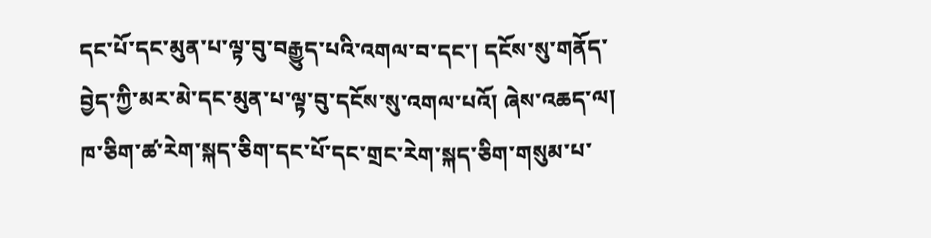དང་པོ་དང་མུན་པ་ལྟ་བུ་བརྒྱུད་པའི་འགལ་བ་དང་། དངོས་སུ་གནོད་བྱེད་ཀྱི་མར་མེ་དང་མུན་པ་ལྟ་བུ་དངོས་སུ་འགལ་པའོ། ཞེས་འཆད་ལ། ཁ་ཅིག་ཚ་རེག་སྐད་ཅིག་དང་པོ་དང་གྲང་རེག་སྐད་ཅིག་གསུམ་པ་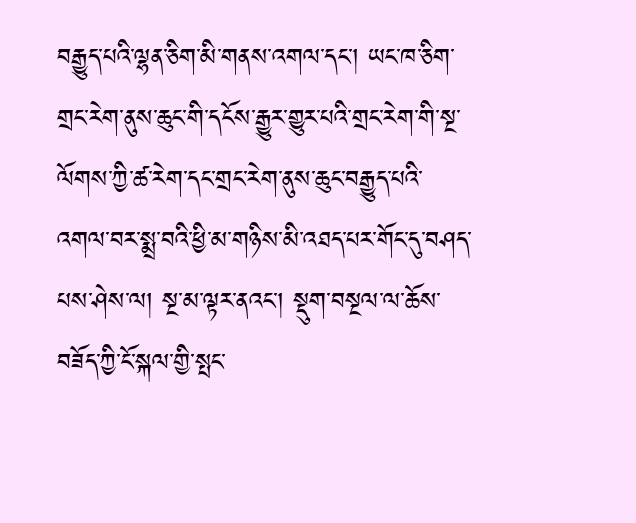བརྒྱུད་པའི་ལྷན་ཅིག་མི་གནས་འགལ་དང་། ཡང་ཁ་ཅིག་གྲང་རེག་ནུས་ཆུང་གི་དངོས་རྒྱུར་གྱུར་པའི་གྲང་རེག་གི་སྔ་ལོགས་ཀྱི་ཚ་རེག་དང་གྲང་རེག་ནུས་ཆུང་བརྒྱུད་པའི་འགལ་བར་སྨྲ་བའི་ཕྱི་མ་གཉིས་མི་འཐད་པར་གོང་དུ་བཤད་པས་ཤེས་ལ། སྔ་མ་ལྟར་ནའང་། སྡུག་བསྔལ་ལ་ཆོས་བཟོད་ཀྱི་ངོ་སྐལ་གྱི་སྤང་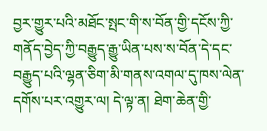བྱར་གྱུར་པའི་མཐོང་སྤང་གི་ས་བོན་གྱི་དངོས་ཀྱི་གནོད་བྱེད་ཀྱི་བརྒྱུད་རྒྱུ་ཡིན་པས་ས་བོན་དེ་དང་བརྒྱུད་པའི་ལྷན་ཅིག་མི་གནས་འགལ་དུ་ཁས་ལེན་དགོས་པར་འགྱུར་ལ། དེ་ལྟ་ན། ཐེག་ཆེན་གྱི་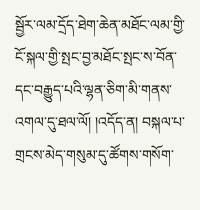སྦྱོར་ལམ་དྲོད་ཐེག་ཆེན་མཐོང་ལམ་གྱི་ངོ་སྐལ་གྱི་སྤང་བྱ་མཐོང་སྤང་ས་བོན་དང་བརྒྱུད་པའི་ལྷན་ཅིག་མི་གནས་འགལ་དུ་ཐལ་ལོ། །འདོད་ན། བསྐལ་པ་གྲངས་མེད་གསུམ་དུ་ཚོགས་གསོག་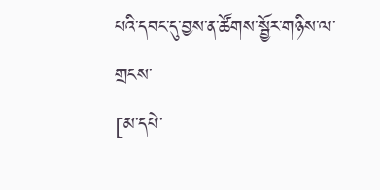པའི་དབང་དུ་བྱས་ན་ཚོགས་སྦྱོར་གཉིས་ལ་གྲངས་
[མ་དཔེ་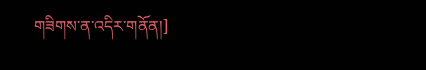གཟིགས་ན་འདིར་གནོན།]